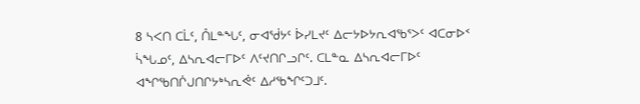8 ᓴᐸᑎ ᑕᒫᑦ, ᑍᒪᓐᖓᑦ, ᓂᐊᖂᔭᑦ ᐆᓯᒪᔪᑦ ᐃᓕᔭᐅᔭᕆᐊᖃᕐᐳᑦ ᐊᑕᓂᐅᑉ ᓵᖓᓄᑦ, ᐃᓴᕆᐊᓕᒥᐅᑦ ᐱᑦᔪᑎᒋᓗᒋᑦ. ᑕᒪᓐᓇ ᐃᓴᕆᐊᓕᒥᐅᑦ ᐊᖏᖃᑎᒌᒍᑎᒋᔭᒃᓴᕆᕚᑦ ᐃᓱᖃᖏᑦᑐᒧᑦ.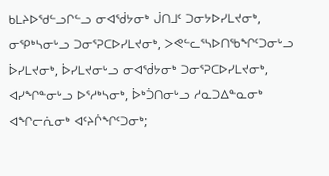ᑲᒪᔨᐅᖁᓪᓗᒋᓪᓗ ᓂᐊᖂᔭᓂᒃ ᒎᑎᒧᑦ ᑐᓂᔭᐅᓯᒪᔪᓂᒃ, ᓂᕿᒃᓴᓂᒡᓗ ᑐᓂᕐᕈᑕᐅᓯᒪᔪᓂᒃ, ᐳᕙᓪᓚᕐᓴᐅᑎᖃᖏᑦᑐᓂᒡᓗ ᐆᓯᒪᔪᓂᒃ, ᐆᓯᒪᔪᓂᒡᓗ ᓂᐊᖂᔭᓂᒃ ᑐᓂᕐᕈᑕᐅᓯᒪᔪᓂᒃ, ᐊᓯᖏᓐᓂᒡᓗ ᐅᕐᓱᒃᓴᓂᒃ, ᐆᒃᑑᑎᓂᒡᓗ ᓱᓇᑐᐃᓐᓇᓂᒃ ᐊᖏᓕᕇᓂᒃ ᐊᑦᔨᒌᖏᑦᑐᓂᒃ;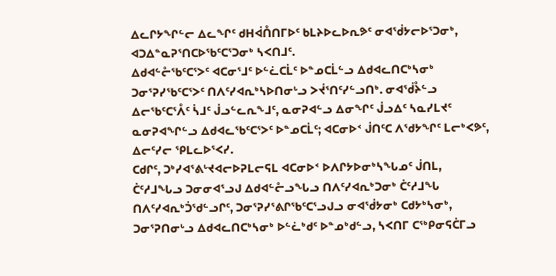ᐃᓚᒋᔭᖏᓪᓕ ᐃᓚᖏᑦ ᑯᕼᐋᑍᑎᒥᐅᑦ ᑲᒪᔨᐅᓚᐅᕆᕗᑦ ᓂᐊᖂᔭᓕᐅᕐᑐᓂᒃ, ᐊᑐᐃᓐᓇᕈᕐᑎᑕᐅᖃᑦᑕᕐᑐᓂᒃ ᓴᐸᑎᒧᑦ.
ᐃᑯᐊᓪᓔᖃᑦᑕᕐᐳᑦ ᐊᑕᓂᕐᒧᑦ ᐅᓪᓛᑕᒫᑦ ᐅᓐᓄᑕᒫᓪᓗ ᐃᑯᐊᓚᑎᑕᒃᓴᓂᒃ ᑐᓂᕐᕈᓯᖃᑦᑕᕐᐳᑦ ᑎᐱᑦᓯᐊᕆᒃᓴᐅᑎᓂᒡᓗ ᐳᔫᕐᑎᑦᓯᓪᓗᑎᒃ. ᓂᐊᖂᔧᓪᓗ ᐃᓕᖃᑦᑕᕐᐰᑦ ᓵᒧᑦ ᒎᓗᓪᓚᕆᖕᒧᑦ, ᓇᓂᕈᐊᓪᓗ ᐃᓂᖏᑦ ᒎᓗᐃᑦ ᓴᓇᓯᒪᔪᑦ ᓇᓂᕈᐊᖏᓪᓗ ᐃᑯᐊᓚᖃᑦᑕᕐᐳᑦ ᐅᓐᓄᑕᒫᑦ; ᐊᑕᓂᐅᑉ ᒎᑎᑦᑕ ᐱᖁᔭᖏᑦ ᒪᓕᒃᐸᕗᑦ, ᐃᓕᑦᓯᓕ ᕿᒪᓚᐅᕐᐸᓯ.
ᑕᑯᒋᑦ, ᑐᒃᓯᐊᕐᕕᒡᔪᐊᓕᐅᕈᒪᓕᕋᒪ ᐊᑕᓂᐅᑉ ᐅᐱᒋᔭᐅᓂᒃᓴᖓᓄᑦ ᒎᑎᒪ, ᑖᑦᓱᒧᖓᓗ ᑐᓂᓂᐊᕐᓗᒍ ᐃᑯᐊᓪᓔᓗᖓᓗ ᑎᐱᑦᓯᐊᕆᒃᑐᓂᒃ ᑖᑦᓱᒧᖓ ᑎᐱᑦᓯᐊᕆᒃᑑᖁᓪᓗᒋᑦ, ᑐᓂᕐᕈᓯᕐᕕᒋᖃᑦᑕᕐᓗᒍᓗ ᓂᐊᖂᔭᓂᒃ ᑕᑯᔭᒃᓴᓂᒃ, ᑐᓂᕐᕈᑎᓂᒡᓗ ᐃᑯᐊᓚᑎᑕᒃᓴᓂᒃ ᐅᓪᓛᒃᑯᑦ ᐅᓐᓄᒃᑯᓪᓗ, ᓴᐸᑎᒥ ᑕᖅᑭᓂᕋᑖᒥᓗ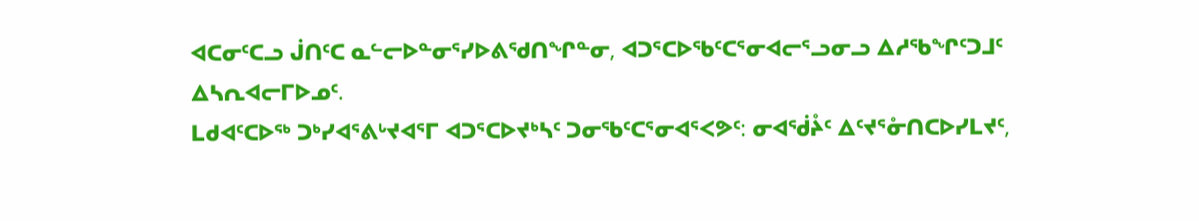ᐊᑕᓂᑦᑕᓗ ᒎᑎᑦᑕ ᓇᓪᓕᐅᓐᓂᕐᓯᐅᕕᖁᑎᖏᓐᓂ, ᐊᑐᕐᑕᐅᖃᑦᑕᕐᓂᐊᓕᕐᓗᓂᓗ ᐃᓱᖃᖏᑦᑐᒧᑦ ᐃᓴᕆᐊᓕᒥᐅᓄᑦ.
ᒪᑯᐊᑦᑕᐅᖅ ᑐᒃᓯᐊᕐᕕᒡᔪᐊᕐᒥ ᐊᑐᕐᑕᐅᔪᒃᓴᑦ ᑐᓂᖃᑦᑕᕐᓂᐊᕐᐸᕗᑦ: ᓂᐊᖂᔧᑦ ᐃᑦᔪᕐᓁᑎᑕᐅᓯᒪᔪᑦ,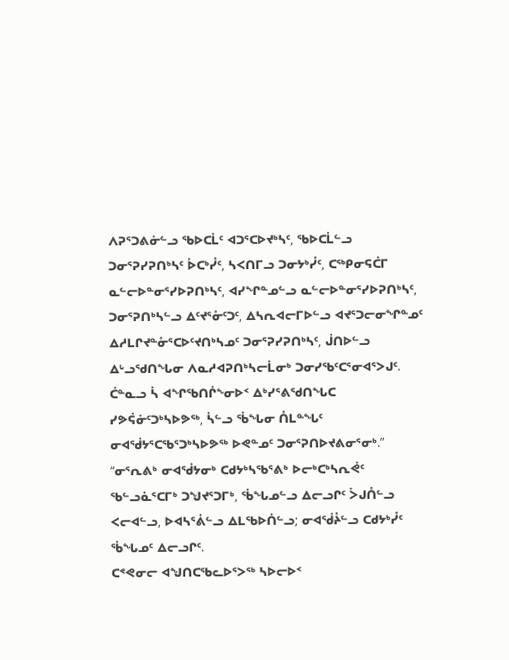ᐱᕈᕐᑐᕕᓃᓪᓗ ᖃᐅᑕᒫᑦ ᐊᑐᕐᑕᐅᔪᒃᓴᑦ, ᖃᐅᑕᒫᓪᓗ ᑐᓂᕐᕈᓯᕈᑎᒃᓴᑦ ᐆᑕᒃᓮᑦ, ᓴᐸᑎᒥᓗ ᑐᓂᔭᒃᓮᑦ, ᑕᖅᑭᓂᕋᑖᒥ ᓇᓪᓕᐅᓐᓂᕐᓯᐅᕈᑎᒃᓴᑦ, ᐊᓯᖏᓐᓄᓪᓗ ᓇᓪᓕᐅᓐᓂᕐᓯᐅᕈᑎᒃᓴᑦ, ᑐᓂᕐᕈᑎᒃᓴᓪᓗ ᐃᑦᔪᕐᓁᑦᑐᑦ, ᐃᓴᕆᐊᓕᒥᐅᓪᓗ ᐊᔪᕐᑐᓕᓂᖏᓐᓄᑦ ᐃᓱᒪᒋᔪᓐᓁᕐᑕᐅᑦᔪᑎᒃᓴᓄᑦ ᑐᓂᕐᕈᓯᕈᑎᒃᓴᑦ, ᒎᑎᐅᓪᓗ ᐃᒡᓗᖁᑎᖓᓂ ᐱᓇᓱᐊᕈᑎᒃᓴᓕᒫᓂᒃ ᑐᓂᓯᖃᑦᑕᕐᓂᐊᕐᐳᒍᑦ.
ᑖᓐᓇᓗ ᓵ ᐊᖏᖃᑎᒌᖕᓂᐅᑉ ᐃᒃᓯᕐᕕᖁᑎᖓᑕ ᓯᕗᕌᓃᑦᑐᒃᓴᐅᕗᖅ, ᓵᓪᓗ ᖄᖓᓂ ᑍᒪᓐᖓᑦ ᓂᐊᖂᔭᕐᑕᖃᕐᑐᒃᓴᐅᕗᖅ ᐅᕙᓐᓄᑦ ᑐᓂᕐᕈᑎᐅᔪᕕᓂᕐᓂᒃ.”
“ᓂᕐᕆᕕᒃ ᓂᐊᖂᔭᓂᒃ ᑕᑯᔭᒃᓴᖃᕐᕕᒃ ᐅᓕᒃᑕᒃᓴᕆᕚᑦ ᖃᓪᓗᓈᕐᑕᒥᒃ ᑐᖑᔪᕐᑐᒥᒃ, ᖄᖓᓄᓪᓗ ᐃᓕᓗᒋᑦ ᐴᒍᑍᓪᓗ ᐸᓕᐊᓪᓗ, ᐅᐊᓴᕐᕖᓪᓗ ᐃᒪᖃᐅᑏᓪᓗ; ᓂᐊᖂᔧᓪᓗ ᑕᑯᔭᒃᓮᑦ ᖄᖓᓄᑦ ᐃᓕᓗᒋᑦ.
ᑕᕝᕙᓂᓕ ᐊᖑᑎᑕᖃᓚᐅᕐᐳᖅ ᓴᐅᓕᐅᑉ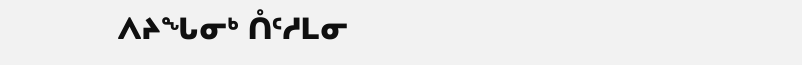ᐱᔨᖓᓂᒃ ᑍᑦᓱᒪᓂ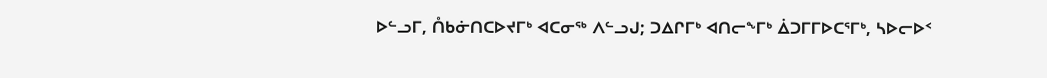ᐅᓪᓗᒥ, ᑍᑲᓃᑎᑕᐅᔪᒥᒃ ᐊᑕᓂᖅ ᐱᓪᓗᒍ; ᑐᐃᒋᒥᒃ ᐊᑎᓕᖕᒥᒃ ᐄᑐᒥᒥᐅᑕᕐᒥᒃ, ᓴᐅᓕᐅᑉ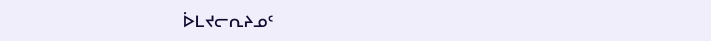ᐆᒪᔪᓕᕆᔨᓄᑦ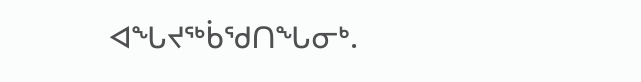ᐊᖓᔪᖅᑳᖁᑎᖓᓂᒃ.